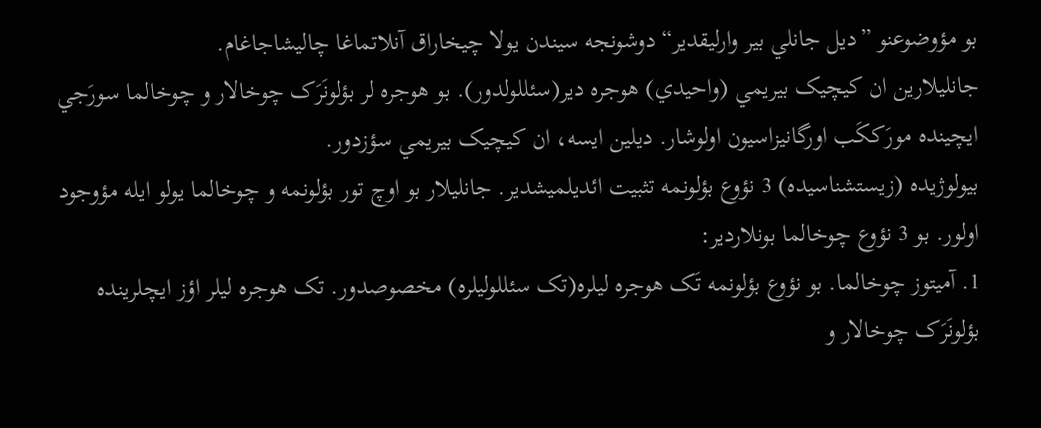بو مؤوضوعنو ”ديل جانلي بير وارليقدير“ دوشونجه سيندن يولا چيخاراق آنلاتماغا چاليشاجاغام.
جانليلارين ان کيچيک بيريمي (واحيدي) هوجره دير(سئللولدور). بو هوجره لر بؤلونَرَک چوخالار و چوخالما سورَجي ايچينده مورَککَب اورگانيزاسيون اولوشار. ديلين ايسه، ان کيچيک بيريمي سؤزدور.
بيولوژيده (زیستشناسیده) 3 نؤوع بؤلونمه تثبيت ائديلميشدير. جانليلار بو اوچ تور بؤلونمه و چوخالما يولو ايله مؤوجود اولور. بو 3 نؤوع چوخالما بونلاردير:
1. آميتوز چوخالما. بو نؤوع بؤلونمه تَک هوجره ليلره(تک سئللوليلره) مخصوصدور. تک هوجره ليلر اؤز ايچلرينده بؤلونَرَک چوخالار و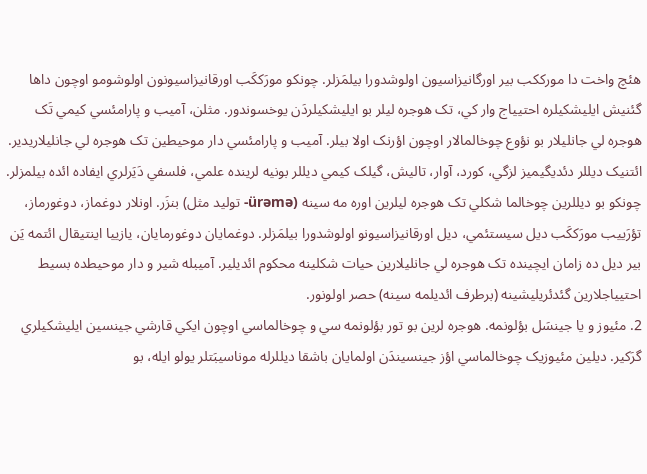هئچ واخت دا مورککب بير اورگانيزاسيون اولوشدورا بيلمَزلر. چونکو مورَککَب اورقانيزاسيونون اولوشومو اوچون داها گئنيش ايليشکيلره احتيياج وار کي، تک هوجره ليلر بو ايليشکيلردَن يوخسوندور. مثلن، آميب و پارامئسي کيمي تَک هوجره لي جانليلار بو نؤوع چوخالمالار اوچون اؤرنک اولا بيلر. آميب و پارامئسي دار موحيطين تک هوجره لي جانليلاريدير. ائتنيک ديللر دئديگيميز لزگي، کورد، آوار، تاليش، گيلک کيمي ديللر بونيه لرينده علمي، فلسفي دَيَرلري ايفاده ائده بیلمزلر. چونکو بو ديللرين چوخالما شکلي تک هوجره ليلرين اوره مه سينه (ürəmə- تولید مثل) بنزَر. اونلار دوغماز، دوغورماز، تؤرَييب مورَککَب ديل سيستئمي، ديل اورقانيزاسيونو اولوشدورا بیلمَزلر. دوغمايان دوغورمايان، يازييا اينتيقال ائتمه يَن بير ديل ده زامان ايچينده تک هوجره لي جانلیلارین حیات شکلینه محکوم ائديلير. آميبله شير و دار موحيطده بسيط احتيياجلارين گئدئريليشينه (برطرف ائدیلمه سینه) حصر اولونور.
2. مئيوز و يا جينسَل بؤلونمه. هوجره لرين بو تور بؤلونمه سي و چوخالماسي اوچون ايکي قارشي جينسين ايليشکيلري گرَکير. ديلين مئيوزيک چوخالماسي اؤز جينسيندَن اولمايان باشقا ديللرله موناسيبَتلر يولو ايله، بو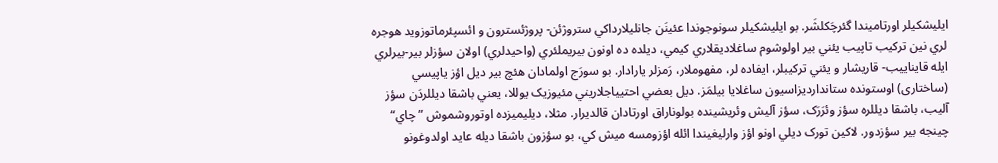ايليشکيلر اورتاميندا گئرچَکلشَر. بو ايليشکيلر سونوجوندا عئينَن جانليلارداکي ستروژئن- پروژئسترون و ائسپئرماتوزويد هوجره لري نين ترکيب تاپيب يئني بير اولوشوم ساغلاديقلاري کيمي، ديلده ده اونون بيريملئري (واحيدلري) اولان سؤزلر بير-بيرلري ايله قايناييب- قاريشار و يئني ترکيبلر، ايفاده لر، مفهوملار، رَمزلر يارادار. بو سورَج اولمادان هئچ بير ديل اؤز ياپيسي (ساختاری) اوستونده ستاندارديزاسيون ساغلايا بيلمَز. ديل بعضي احتيياجلاريني مئيوزيک يوللا، يعني باشقا ديللردَن سؤز آليب، باشقا ديللره سؤز وئرَرَک، سؤز آليش وئريشينده بولوناراق اورتادان قالديرار. مثلا، ديليميزده اوتوروشموش ”چاي“ چينجه بير سؤزدور. لاکين تورک ديلي اونو اؤز وارليغيندا ائله اؤزومسه ميش کي، بو سؤزون باشقا ديله عايد اولدوغونو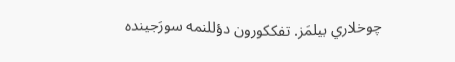چوخلاري بيلمَز. تفککورون دؤللنمه سورَجينده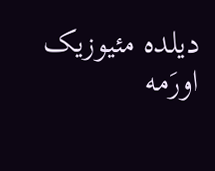ديلده مئيوزيک اورَمه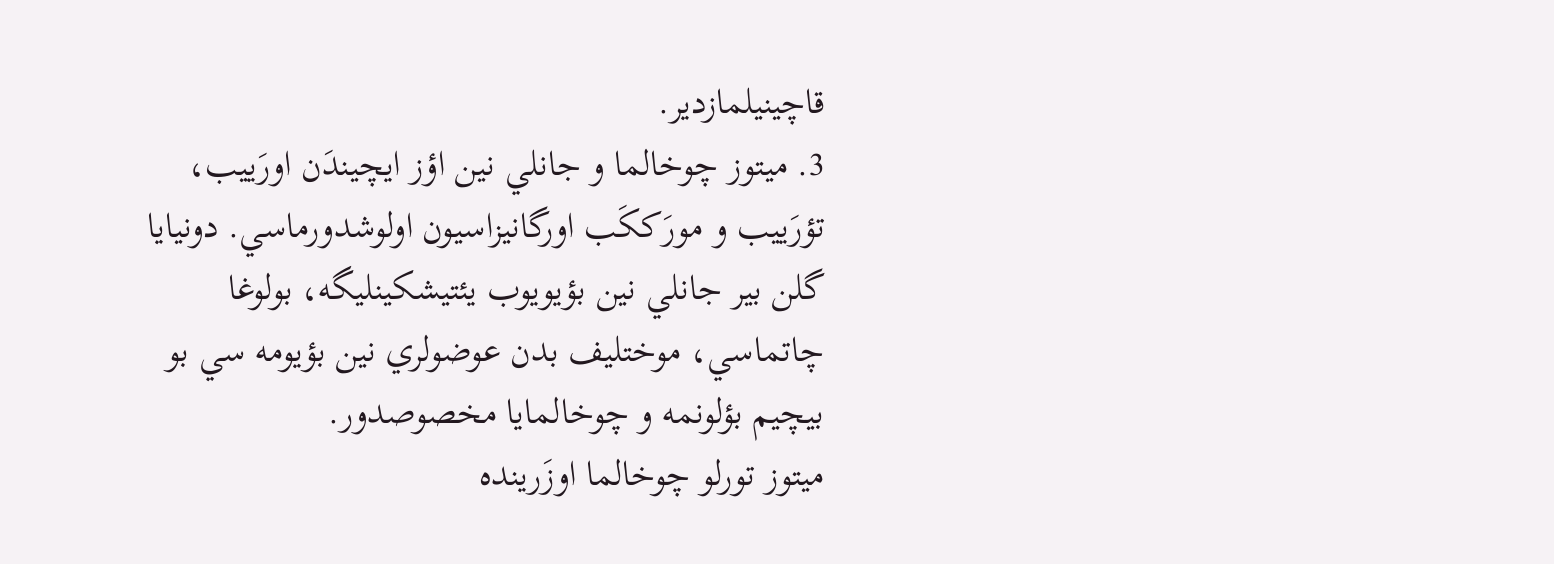قاچينيلمازدير.
3. ميتوز چوخالما و جانلي نين اؤز ايچيندَن اورَييب، تؤرَييب و مورَککَب اورگانيزاسيون اولوشدورماسي. دونيايا گلن بير جانلي نين بؤيويوب يئتيشکينليگه، بولوغا چاتماسي، موختليف بدن عوضولري نين بؤيومه سي بو بيچيم بؤلونمه و چوخالمايا مخصوصدور.
ميتوز تورلو چوخالما اوزَرينده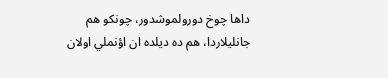داها چوخ دورولموشدور، چونکو هم جانليلاردا، هم ده ديلده ان اؤنملي اولان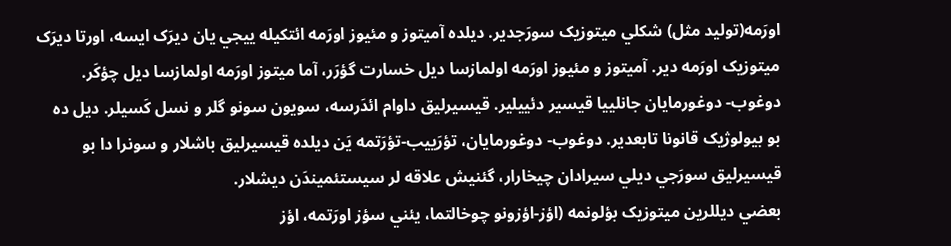اورَمه(توليد مثل) شکلي ميتوزيک سورَجدير. ديلده آميتوز و مئيوز اورَمه ائتکيله ييجي يان ديرَک ايسه، اورتا ديرَک ميتوزيک اورَمه دير. آميتوز و مئيوز اورَمه اولمازسا ديل خسارت گؤرَر، آما ميتوز اورَمه اولمازسا ديل چؤکَر.
دوغوب- دوغورمايان جانلييا قيسير دئييلير. قيسيرليق داوام ائدَرسه، سويون سونو گلر و نسل کَسيلر. ديل ده بو بيولوژيک قانونا تابعدير. دوغوب- دوغورمايان، تؤرَييب-تؤرَتمه يَن ديلده قيسيرليق باشلار و سونرا دا بو قيسيرليق سورَجي ديلي سيرادان چيخارار، گئنیش علاقه لر سیستئمیندَن دیشلار.
بعضي ديللرين ميتوزيک بؤلونمه (اؤز-اؤزونو چوخالتما، يئني سؤز اورَتمه، اؤز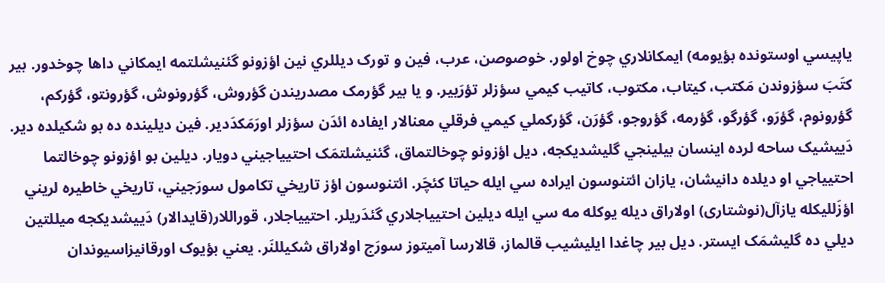ياپيسي اوستونده بؤيومه) ايمکانلاري چوخ اولور. خوصوصن، عرب، فين و تورک ديللري نين اؤزونو گئنيشلتمه ايمکاني داها چوخدور. بير کتَبَ سؤزوندن مَکتب، کيتاب، مکتوب، کاتيب کيمي سؤزلر تؤرَيير. و يا بير گؤرمک مصدريندن گؤروش، گؤرونوش، گؤرونتو، گؤرکم، گؤرونوم، گؤرَو، گؤرگو، گؤرمه، گؤروجو، گؤرَن، گؤرکملي کيمي فرقلي معنالار ايفاده ائدَن سؤزلر اورَمَکدَدير. فين ديلينده ده بو شکيلده دیر.
دَييشيک ساحه لرده اينسان بيلينجي گليشديکجه، ديل اؤزونو چوخالتماق، گئنيشلتمَک احتيياجيني دويار. ديلين بو اؤزونو چوخالتما احتيياجي او ديلده دانيشان، يازان ائتنوسون ايراده سي ايله حياتا کئچَر. ائتنوسون اؤز تاريخي تکامول سورَجيني، تاريخي خاطيره لريني اؤزَلليکله يازآل(نوشتاری) اولاراق ديله يوکله مه سي ايله ديلين احتيياجلاري گئدَريلر. احتيياجلار، قوراللار(قایدالار) دَييشديکجه ميللتين ديلي ده گليشمَک ايستر. ديل بير چاغدا ايليشيب قالماز، قالارسا آميتوز سورَج اولاراق شکيللنَر. يعني بؤيوک اورقانيزاسيوندان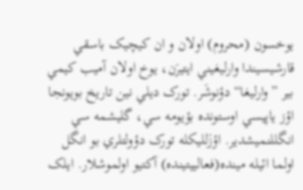يوخسون (محروم) اولان و ان کيچيک باسقي قارشيسيندا وارليغيني ايتيرَن، يوخ اولان آميب کيمي بير ”وارليغا“ دؤنوشَر. تورک ديلي نين تاريخ بويونجا اؤز ياپيسي اوستونده بؤيومه سي، گليشمه سي انگللنمیشدیر. اؤزَلليکله تورک دؤولتلري بو انگل اولما ائيله مينده(فعالییتینده) آکتيو اولموشلار. ايلک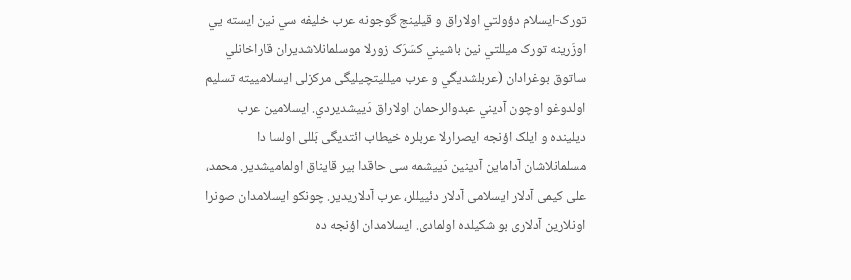تورک-ايسلام دؤولتي اولاراق و قيلينج گوجونه عرب خليفه سي نين ايسته يي اوزَرينه تورک ميللتي نين باشيني کسَرَک زورلا موسلمانلاشديران قاراخانلي ساتوق بوغرادان (عربلشديگي و عرب میللیتچیلیگی مرکزلی ایسلامییته تسلیم اولدوغو اوچون آديني عبدوالرحمان اولاراق دَييشديردي. ایسلامین عرب دیلینده و ایلک اؤنجه ایصرارلا عربلره خیطاب ائتدیگی بَللی اولسا دا مسلمانلاشان آداماین آدینین دَییشمه سی حاقدا بیر قایناق اولمامیشدیر. محمد، علی کیمی آدلار ایسلامی آدلار دئییللر، عرب آدلاریدیر. چونکو ایسلامدان صونرا اونلارین آدلاری بو شکیلده اولمادی. ایسلامدان اؤنجه ده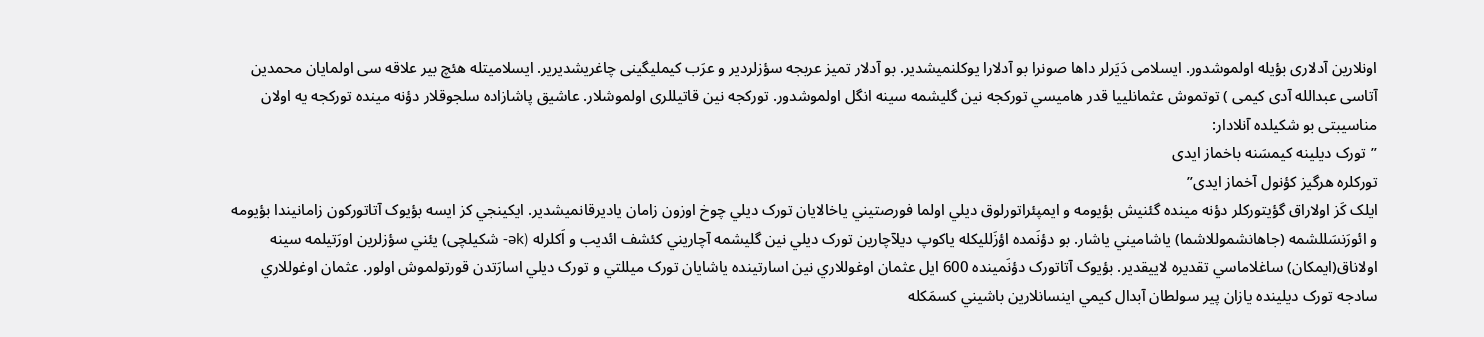اونلارین آدلاری بؤیله اولموشدور. ایسلامی دَیَرلر داها صونرا بو آدلارا یوکلنمیشدیر. بو آدلار تمیز عربجه سؤزلردیر و عرَب کیملیگینی چاغریشدیریر. ایسلامیتله هئچ بیر علاقه سی اولمایان محمدین آتاسی عبدالله آدی کیمی ) توتموش عثمانلييا قدر هاميسي تورکجه نين گليشمه سينه انگل اولموشدور. تورکجه نین قاتیللری اولموشلار. عاشیق پاشازاده سلجوقلار دؤنه مینده تورکجه یه اولان مناسیبتی بو شکیلده آنلادار:
”تورک دیلینه کیمسَنه باخماز ایدی
تورکلره هرگیز کؤنول آخماز ایدی”
ايلک کَز اولاراق گؤیتورکلر دؤنه مينده گئنيش بؤيومه و ايمپئراتورلوق ديلي اولما فورصتيني ياخالايان تورک ديلي چوخ اوزون زامان ياديرقانمیشدیر. ايکينجي کز ايسه بؤيوک آتاتورکون زامانيندا بؤيومه و ائورَنسَللشمه (جاهانشموللاشما) ياشاميني ياشار. بو دؤنَمده اؤزَلليکله ياکوپ ديلآچارين تورک ديلي نين گليشمه آچاريني کئشف ائديب و اَکلرله (ək- شکیلچی) يئني سؤزلرين اورَتيلمه سينه اولاناق(ایمکان) ساغلاماسي تقديره لاییقدیر. بؤيوک آتاتورک دؤنَمينده 600 ايل عثمان اوغوللاري نين اسارتينده ياشايان تورک ميللتي و تورک ديلي اسارَتدن قورتولموش اولور. عثمان اوغوللاري سادجه تورک ديلينده يازان پير سولطان آبدال کيمي اينسانلارين باشيني کسمَکله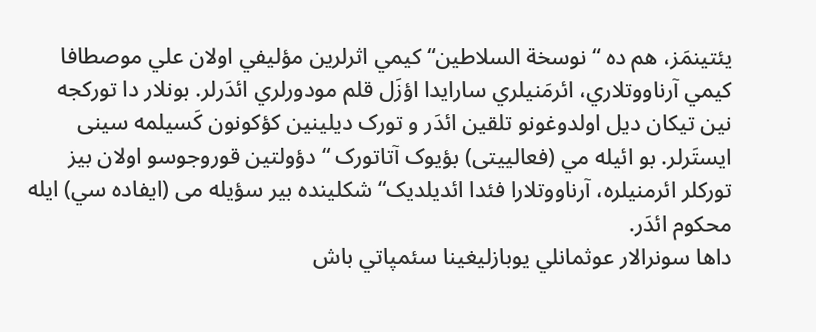یئتینمَز، هم ده “ نوسخة السلاطین“ کيمي اثرلرین مؤليفي اولان علي موصطافا کيمي آرناووتلاري، ائرمَنيلري سارايدا اؤزَل قلم مودورلري ائدَرلر. بونلار دا تورکجه نين تيکان ديل اولدوغونو تلقين ائدَر و تورک دیلینین کؤکونون کَسیلمه سینی ایستَرلر. بو ائيله مي (فعالییتی) بؤيوک آتاتورک “ دؤولتين قوروجوسو اولان بيز تورکلر ائرمنيلره، آرناووتلارا فئدا ائديلديک“ شکلينده بیر سؤیله می (ايفاده سي) ايله محکوم ائدَر.
داها سونرالار عوثمانلي يوبازليغينا سئمپاتي باش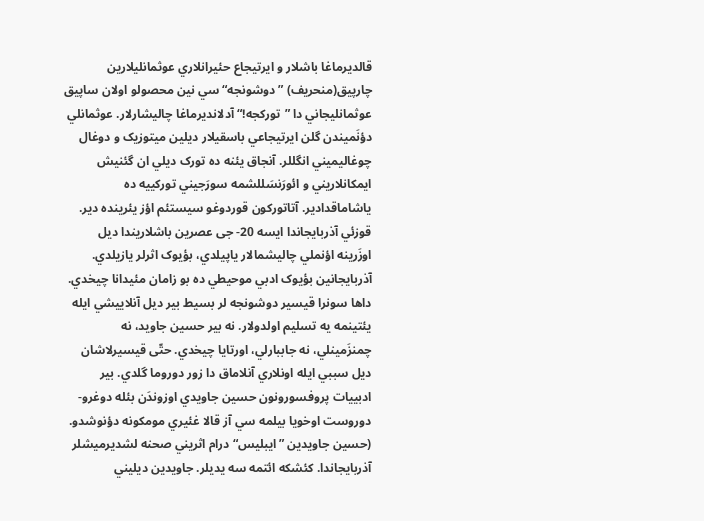قالديرماغا باشلار و ايرتيجاع حئيرانلاري عوثمانليلارين چارپيق(منحریف) ”دوشونجه“سي نين محصولو اولان ساپيق عوثمانليجاني دا ”تورکجه!“ آدلانديرماغا چاليشارلار. عوثمانلي دؤنَميندن گلن ايرتيجاعي باسقيلار ديلين ميتوزيک و دوغال چوغاليميني انگللر. آنجاق يئنه ده تورک ديلي ان گئنيش ايمکانلاريني و ائورَنسَللشمه سورَجيني تورکييه ده ياشاماقدادیر. آتاتورکون قوردوغو سيستئم اؤز یئرینده دیر.
قوزئي آذربايجاندا ايسه 20- جی عصرین باشلاريندا ديل اوزَرينه اؤنملي چاليشمالار ياپيلدي، بؤيوک اثرلر يازيلدي. آذربايجانين بؤيوک ادبي موحيطي ده بو زامان مئيدانا چيخدي. داها سونرا قيسير دوشونجه لر بسيط بير ديل آنلاييشي ايله يئتينمه يه تسليم اولدولار. نه بير حسين جاويد، نه چمنزَمينلي، نه جاببارلي، اورتايا چيخدي. حتّی قيسيرلاشان ديل سببي ايله اونلاري آنلاماق دا زور دوروما گلدي. بير ادبييات پروفسورونون حسین جاويدي اوزوندَن بئله دوغرو- دوروست اوخويا بيلمه سي آز قالا غئيري مومکونه دؤنوشدو. (حسين جاويدين ”ايبليس“ درام اثريني صحنه لشديرميشلر آذربايجاندا. کئشکه ائتمه سه يديلر. جاويدين ديليني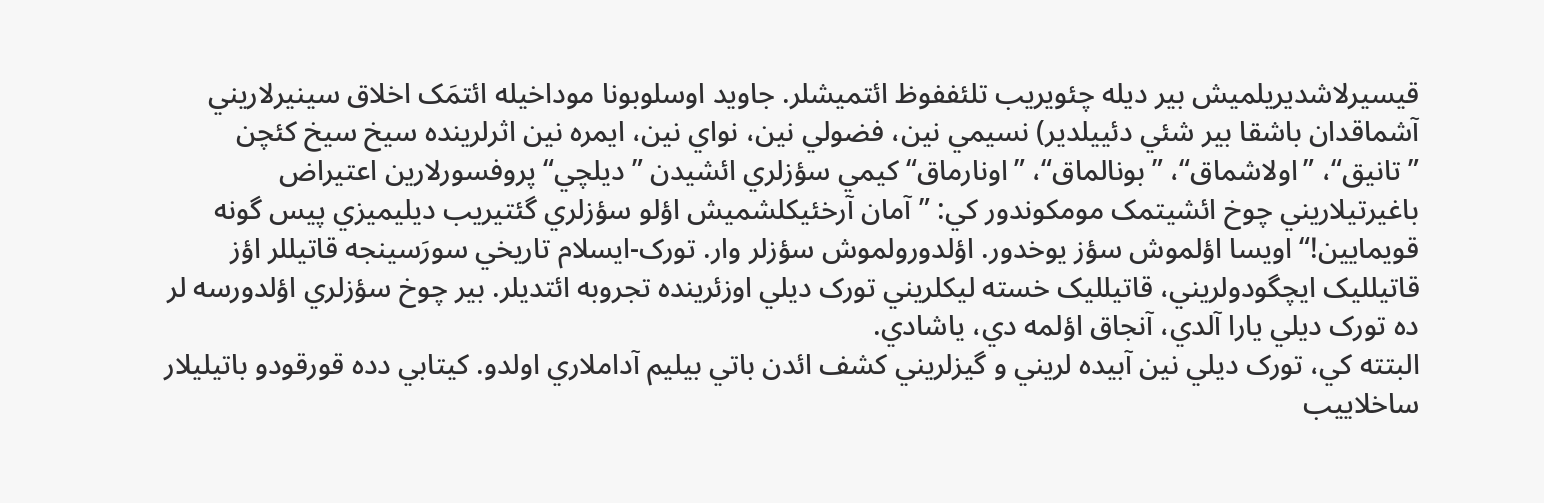قيسيرلاشديريلميش بير ديله چئويريب تلئففوظ ائتميشلر. جاويد اوسلوبونا موداخيله ائتمَک اخلاق سينيرلاريني آشماقدان باشقا بير شئي دئييلدير) نسيمي نين، فضولي نين، نواي نين، ایمره نین اثرلرينده سيخ سيخ کئچن ”تانيق“، ”اولاشماق“، ”بونالماق“، ”اونارماق“ کيمي سؤزلري ائشيدن ”ديلچي“ پروفسورلارين اعتيراض باغيرتيلاريني چوخ ائشيتمک مومکوندور کي: ”آمان آرخئيکلشميش اؤلو سؤزلري گئتيريب ديليميزي پیس گونه قویمایین!“ اويسا اؤلموش سؤز يوخدور. اؤلدورولموش سؤزلر وار. تورک-ايسلام تاريخي سورَسينجه قاتيللر اؤز قاتيلليک ايچگودولريني، قاتيلليک خسته ليکلريني تورک ديلي اوزئرينده تجروبه ائتدیلر. بير چوخ سؤزلري اؤلدورسه لر ده تورک ديلي يارا آلدي، آنجاق اؤلمه دي، ياشادي.
البتته کي، تورک ديلي نين آبيده لريني و گيزلريني کشف ائدن باتي بيليم آداملاري اولدو. کيتابي دده قورقودو باتيليلار ساخلاييب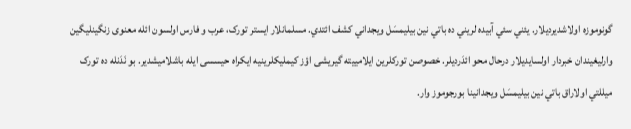گونوموزه اولاشديرديلار. يئني سئي آبيده لريني ده باتي نين بيليمسَل ويجداني کشف ائتدي. مسلمانلار ایستر تورک، عرب و فارس اولسون ائله معنوی زنگینلیگین وارلیغیندان خبردار اولسایدیلار درحال محو ائدَردیلر. خصوصن تورکلرین ایلامییته گیریشی اؤز کیملیکلرینیه ایکراه حیسسی ایله باشلامیشدیر. بو نَدَنله ده تورک ميللتي اولاراق باتي نين بيليمسَل ويجدانينا بورجوموز وار.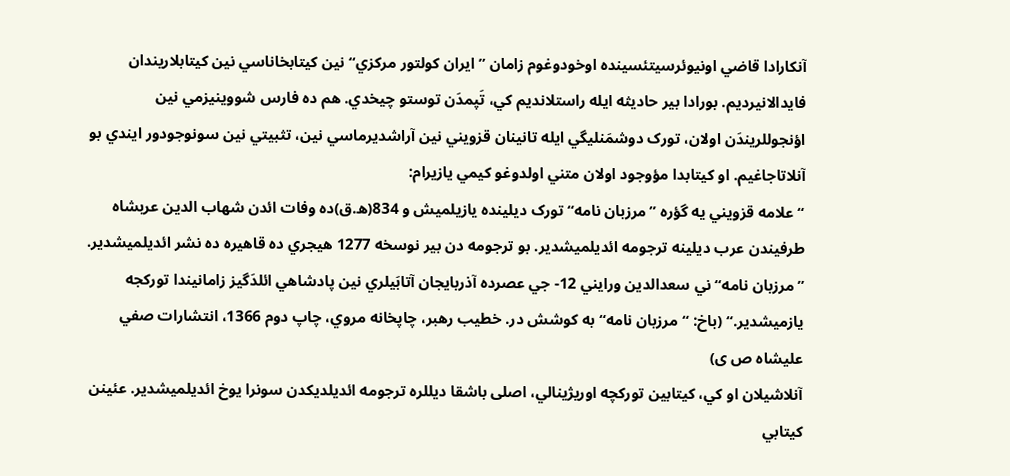آنکارادا قاضي اونيوئرسيتئسينده اوخودوغوم زامان ”ايران کولتور مرکزي“ نين کيتابخاناسي نين کيتابلاريندان فايدالانيرديم. بورادا بير حاديثه ايله راستلانديم کي، تَپمدَن توستو چيخدي. هم ده فارس شووينيزمي نين اؤنجوللريندَن اولان، تورک دوشمَنليگي ايله تانينان قزويني نين آراشديرماسي نين، تثبيتي نين سونوجودور ايندي بو آنلاتاجاغيم. او کيتابدا مؤوجود اولان متني اولدوغو کيمي يازيرام:
“ علامه قزويني يه گؤره ”مرزبان نامه“ تورک ديلينده يازيلميش و 834(ه.ق)ده وفات ائدن شهاب الدين عربشاه طرفيندن عرب ديلينه ترجومه ائديلميشدير. بو ترجومه دن بير نوسخه 1277 هيجري ده قاهيره ده نشر ائديلميشدير. ”مرزبان نامه“ ني سعدالدين ورايني 12- جي عصرده آذربايجان آتابَيلري نين پادشاهي ائلدَگيز زامانيندا تورکجه يازميشدير.“ (باخ: “ مرزبان نامه“ به کوشش در. خطيب رهبر، چاپخانه مروي، چاپ دوم 1366، انتشارات صفي عليشاه ص ی)
آنلاشيلان او کي، کيتابين تورکچه اوریژينالي، اصلی باشقا ديللره ترجومه ائديلديکدن سونرا يوخ ائديلميشدير. عئينن کيتابي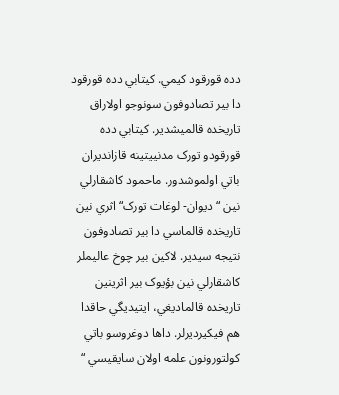دده قورقود کيمي. کيتابي دده قورقود دا بير تصادوفون سونوجو اولاراق تاريخده قالميشدير. کيتابي دده قورقودو تورک مدنييتينه قازانديران باتي اولموشدور. ماحمود کاشقارلي نين “ ديوان- لوغات تورک“ اثري نين تاريخده قالماسي دا بير تصادوفون نتيجه سيدیر. لاکين بير چوخ عاليملر کاشقارلي نين بؤيوک بير اثرینین تاريخده قالماديغي، ايتيديگي حاقدا هم فيکيرديرلر. داها دوغروسو باتي کولتورونون علمه اولان سايقيسي “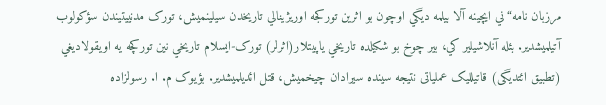مرزبان نامه“ني ايچينه آلا بيلمه ديگي اوچون بو اثرين تورکجه اوریژينالي تاريخدن سيلينميش، تورک مدنييتيندن سؤکولوب آتيلميشدير. بئله آنلاشيلير کي، بير چوخ بو شکيلده تاريخي ياپيتلار(اثرلر) تورک-ايسلام تاريخي نين تورکچه يه اويقولاديغي (تطبیق ائتدیگی) قاتيلليک عملیاتی نتيجه سينده سيرادان چيخميش، قتل ائديلميشدير. بؤيوک م. ا. رسولزاده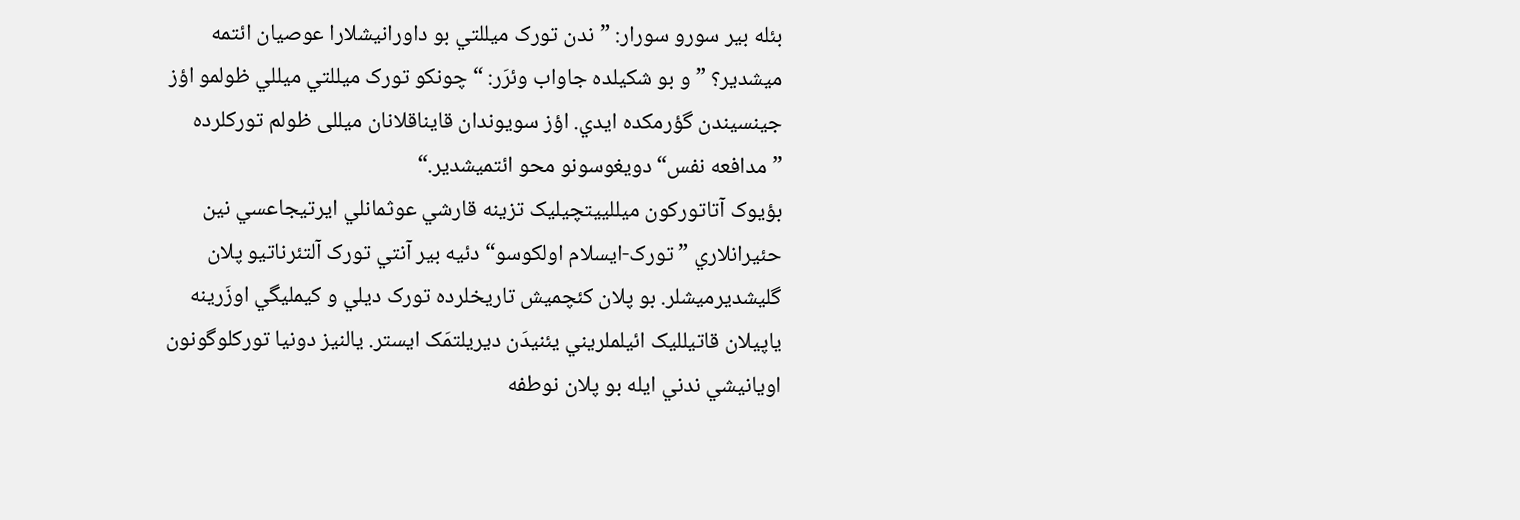بئله بير سورو سورار: ”ندن تورک ميللتي بو داورانيشلارا عوصيان ائتمه ميشدير؟ ” و بو شکيلده جاواب وئرَر: “ چونکو تورک ميللتي ميللي ظولمو اؤز جينسيندن گؤرمکده ايدي. اؤز سویوندان قایناقلانان میللی ظولم تورکلرده ”مدافعه نفس“ دویغوسونو محو ائتمیشدیر.“
بؤيوک آتاتورکون ميللييتچيليک تزينه قارشي عوثمانلي ايرتيجاعسي نين حئيرانلاري ”تورک-ايسلام اولکوسو“ دئيه بير آنتي تورک آلتئرناتيو پلان گليشديرميشلر. بو پلان کئچميش تاريخلرده تورک ديلي و کيمليگي اوزَرينه ياپيلان قاتيلليک ائيلملريني يئنيدَن ديريلتمَک ايستر. يالنيز دونيا تورکلوگونون اويانيشي ندني ايله بو پلان نوطفه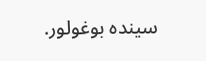سينده بوغولور.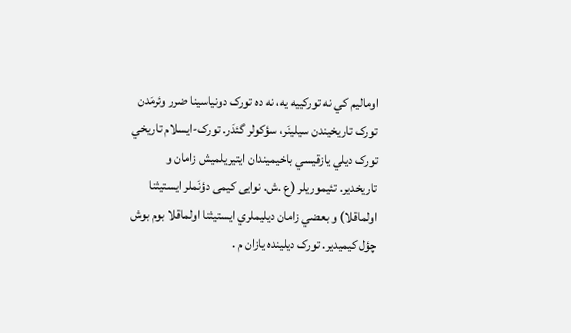اوماليم کي نه تورکييه یه، نه ده تورک دونياسينا ضرر وئرمَدن تورک تاريخيندن سيلينَر، سؤکولر گئدَر. تورک-ايسلام تاريخي تورک ديلي يازقيسي باخيميندان ايتيريلميش زامان و تاريخدير. تئيموريلر (ع .ش. نوايی کیمی دؤنَملر ایستیثنا اولماقلا) و بعضي زامان ديليملري ايستيثنا اولماقلا بوم بوش چؤل کيميدیر. تورک ديلينده يازان م .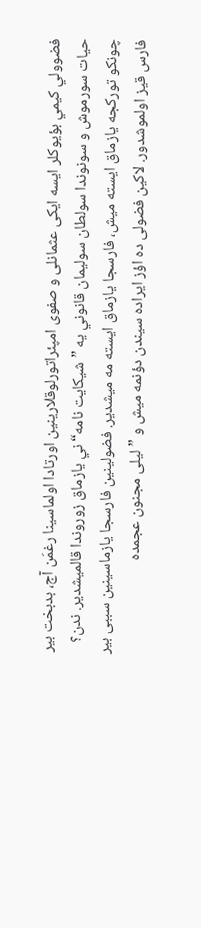فضوولي کيمي بؤيوکلر ايسه ایکی عثمانلی و صفوی امپئراتورلوقلارینین اورتادا اولماسینا رغمَن آج، بدبخت بير حيات سورموش و سونوندا سولطان سوليمان قانوني يه ”شيکايت نامه“ني يازماق زوروندا قالميشدير. ندن؟ چونکو تورکجه یازماق ایسته میش، فارسجا یازماق ایسته مه میشدیر. فضولینین فارسجا یازماسینین سببی بیر فارس قیز اولموشدور. لاکین فضولی ده اؤز ایراده سیندن دؤنمه میش و ”لیلی مجنون عجمده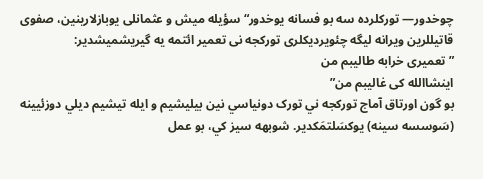چوخدور— تورکلرده سه بو فسانه یوخدور“ سؤیله میش و عثمانلی یوبازلارینین، صفوی قاتیللرین ویرانه لیگه چئویردیکلری تورکجه نی تعمیر ائتمه یه گیریشمیشدیر:
”تعمیری خرابه طالیبم من
اینشاالله کی غالیبم من”
بو گون اورتاق آماج تورکجه ني تورک دونياسي نين بيليشيم و ايله تيشيم ديلي دوزئيينه (سَوسسه سینه) يوکسَلتمَکدير. شوبهه سيز کي، بو عمل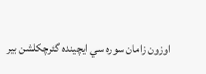اوزون زامان سوره سي ايچينده گئرچکلشن بير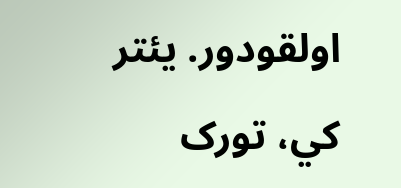اولقودور. يئتر کي، تورک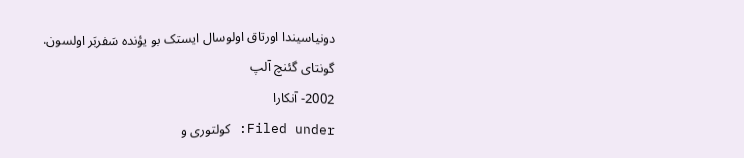دونياسيندا اورتاق اولوسال ايستک بو يؤنده سَفربَر اولسون.
گونتای گئنچ آلپ
2002- آنکارا
Filed under: کولتوری و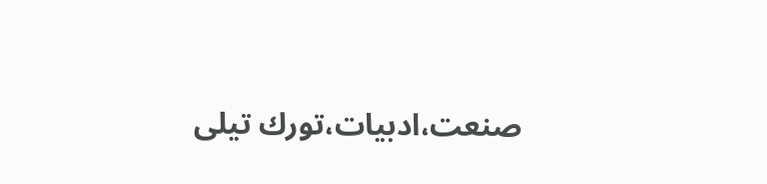صنعت،ادبيات،تورك تیلی